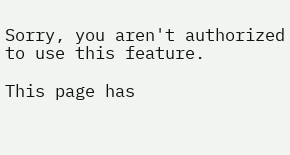Sorry, you aren't authorized to use this feature.

This page has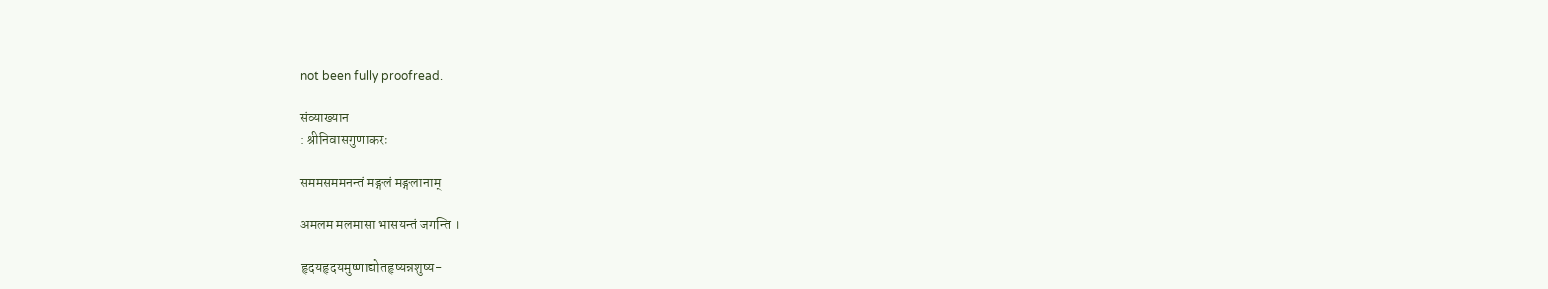not been fully proofread.

संव्याख्यान
: श्रीनिवासगुणाकरः

सममसममनन्तं मङ्गलं मङ्गलानाम्

अमलम मलमासा भासयन्तं जगन्ति ।

हृदयहृदयमुष्णाद्योतहृष्यन्नशुष्य-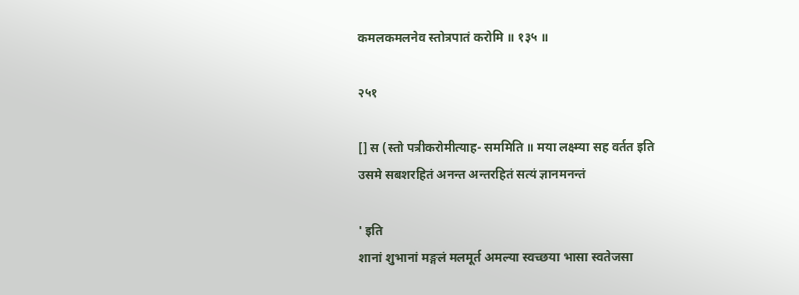कमलकमलनेव स्तोत्रपातं करोमि ॥ १३५ ॥

२५१

[] स (स्तो पत्रीकरोमीत्याह- सममिति ॥ मया लक्ष्म्या सह वर्तत इति
उसमे सबशरहितं अनन्त अन्तरहितं सत्यं ज्ञानमनन्तं

' इति
शानां शुभानां मङ्गलं मलमूर्त अमल्या स्वच्छया भासा स्वतेजसा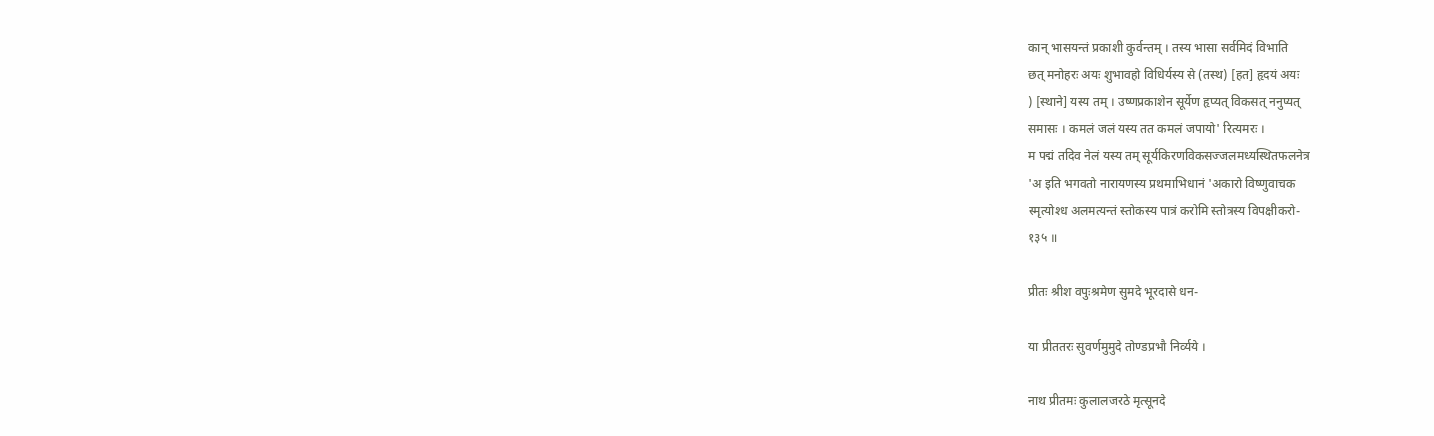कान् भासयन्तं प्रकाशी कुर्वन्तम् । तस्य भासा सर्वमिदं विभाति
छत् मनोहरः अयः शुभावहो विधिर्यस्य से (तस्थ) [हत] हृदयं अयः
) [स्थाने] यस्य तम् । उष्णप्रकाशेन सूर्येण हृप्यत् विकसत् ननुप्यत्
समासः । कमलं जलं यस्य तत कमलं जपायो' रित्यमरः ।
म पद्मं तदिव नेलं यस्य तम् सूर्यकिरणविकसज्जलमध्यस्थितफलनेत्र
'अ इति भगवतो नारायणस्य प्रथमाभिधानं 'अकारो विष्णुवाचक
स्मृत्योश्ध अलमत्यन्तं स्तोकस्य पात्रं करोमि स्तोत्रस्य विपक्षीकरो-
१३५ ॥

प्रीतः श्रीश वपुःश्रमेण सुमदे भूरदासे धन-

या प्रीततरः सुवर्णमुमुदे तोण्डप्रभौ निर्व्यये ।

नाथ प्रीतमः कुलालजरठे मृत्सूनदे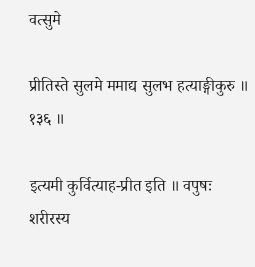वत्सुमे

प्रीतिस्ते सुलमे ममाद्य सुलभ हत्याङ्गीकुरु ॥ १३६ ॥

इत्यमी कुर्वित्याह-प्रीत इति ॥ वपुषः शरीरस्य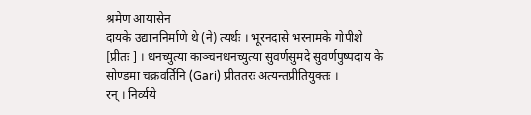श्रमेण आयासेन
दायके उद्याननिर्माणे थे (ने) त्यर्थः । भूरनदासे भरनामके गोपीशे
[प्रीतः ] । धनच्युत्या काञ्चनधनच्युत्या सुवर्णसुमदे सुवर्णपुष्पदाय के
सोण्डमा चक्रवर्तिनि (Gari) प्रीततरः अत्यन्तप्रीतियुक्तः ।
रन् । निर्व्यये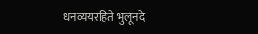धनव्ययरहिते भुलूनदे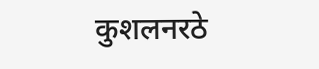कुशलनरठे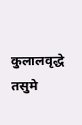कुलालवृद्धे तसुमे